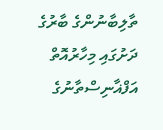ތާލިބާނުންގެ ބާރުގެ ދަށުގައި މިހާރުއޮތް އަފްޣާނިސްތާނުގެ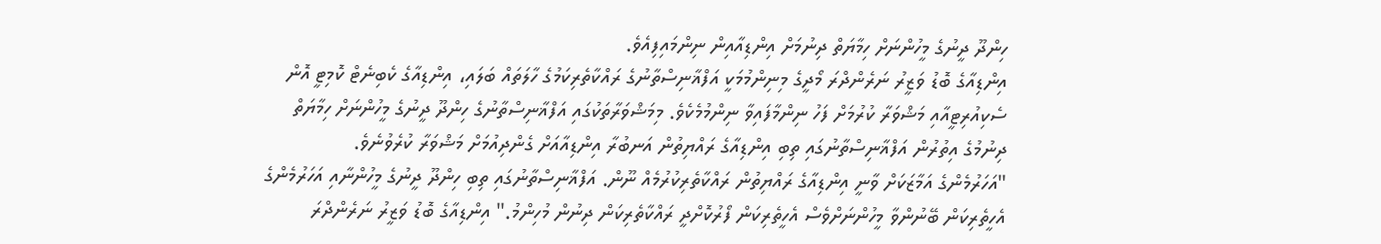ހިންދޫ ދީނުގެ މީހުންނަށް ހިމާޔަތް ދިނުމަށް އިންޑިއާއިން ނިންމައިފިއެވެ.
އިންޑިއާގެ ބޮޑު ވަޒީރު ނަރެންދްރަ މޯދީގެ މިނިންމުމަކީ އަފްޣާނިސްތާނުގެ ރައްކާތެރިކަމުގެ ހާލަތައް ބަލައި، އިންޑިއާގެ ކެބިނެޓް ކޮމިޓީ އޮން ސެކިއުރިޓީއާއި މަޝްވަރާ ކުރުމަށް ފަހު ނިންމާފައިވާ ނިންމުމެކެވެ. މިމަޝްވަރާތަކުގައި އަފްޣާނިސްތާނުގެ ހިންދޫ ދީނުގެ މީހުންނަށް ހިމާޔަތް ދިނުމުގެ އިތުރުން އަފްޣާނިސްތާނުގައި ތިބި އިންޑިއާގެ ރައްޔިތުން އަނބުރާ އިންޑިއާއަށް ގެންދިއުމަށް މަޝްވަރާ ކުރެވުނެވެ.
"އަހަރުމެންގެ އަމާޒަކަށް ވާނީ އިންޑިއާގެ ރައްޔިތުން ރައްކާތެރިކުރުމެއް ނޫން. އަފްޣާނިސްތާނުގައި ތިބި ހިންދޫ ދީނުގެ މީހުންނާއި އަހަރުމެންގެ އެހީތެރިކަން ބޭނުންވާ މީހުންނަށްވެސް އެހީތެރިކަން ފޯރުކޮށްދީ ރައްކާތެރިކަން ދިނުން މުހިންމު." އިންޑިއާގެ ބޮޑު ވަޒީރު ނަރެންދްރަ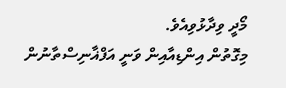މޯދީ ވިދާޅުވިއެވެ.
މިގޮތުން އިންޑިއާއިން ވަނީ އަފްޣާނިސްތާނުން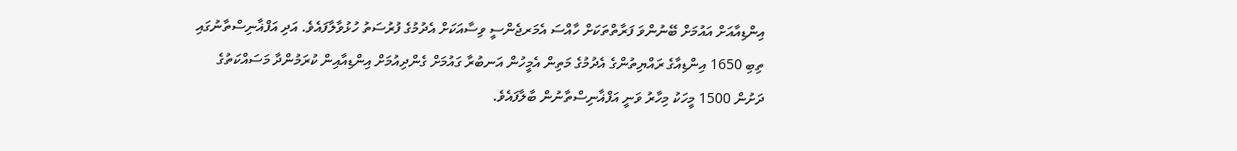އިންޑިއާއަށް އައުމަށް ބޭނުންވަ ފަރާތްތަކަށް ހާއްސަ އެމަރޖެންސީ ވިސާއަކަށް އެދުމުގެ ފުރުސަތު ހުޅުވާލާފައެވެ. އަދި އަފްޣާނިސްތާނުގައި ތިބި 1650 އިންޑިއާގެ ރައްޔިތުންގެ އެދުމުގެ މަތިން އެމީހުން އަނބުރާ ގައުމަށް ގެންދިއުމަށް އިންޑިއާއިން ކުރަމުންދާ މަސައްކަތުގެ ދަށުން 1500 މީހަކު މިހާރު ވަނީ އަފްޣާނިސްތާނުން ބާލާފައެވެ.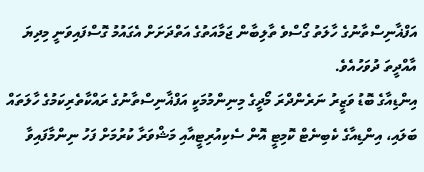އަފްޣާނިސްތާނުގެ ހާލަތު ގޯސްވެ ތާލިބާން ޖަމާއަތުގެ އަތްދަށަށް އެގައުމު ގޮސްފައިވަނީ މިދިޔަ އާއްދީތަ ދުވަހުއެވެ.
އިންޑިއާގެ ބޮޑު ވަޒީރު ނަރެންދްރަ މޯދީގެ މިނިންމުމަކީ އަފްޣާނިސްތާނުގެ ރައްކާތެރިކަމުގެ ހާލަތައް ބަލައި، އިންޑިއާގެ ކެބިނެޓް ކޮމިޓީ އޮން ސެކިއުރިޓީއާއި މަޝްވަރާ ކުރުމަށް ފަހު ނިންމާފައިވާ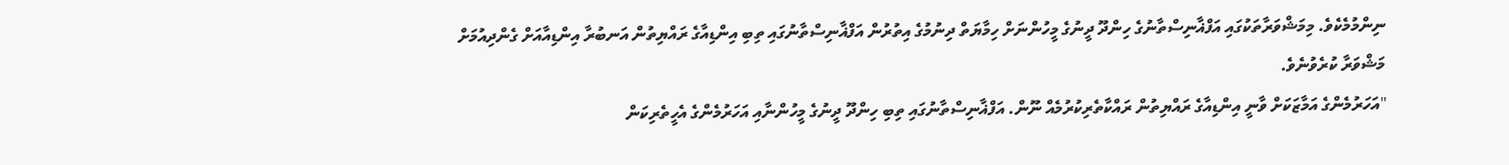ނިންމުމެކެވެ. މިމަޝްވަރާތަކުގައި އަފްޣާނިސްތާނުގެ ހިންދޫ ދީނުގެ މީހުންނަށް ހިމާޔަތް ދިނުމުގެ އިތުރުން އަފްޣާނިސްތާނުގައި ތިބި އިންޑިއާގެ ރައްޔިތުން އަނބުރާ އިންޑިއާއަށް ގެންދިއުމަށް މަޝްވަރާ ކުރެވުނެވެ.
"އަހަރުމެންގެ އަމާޒަކަށް ވާނީ އިންޑިއާގެ ރައްޔިތުން ރައްކާތެރިކުރުމެއް ނޫން. އަފްޣާނިސްތާނުގައި ތިބި ހިންދޫ ދީނުގެ މީހުންނާއި އަހަރުމެންގެ އެހީތެރިކަން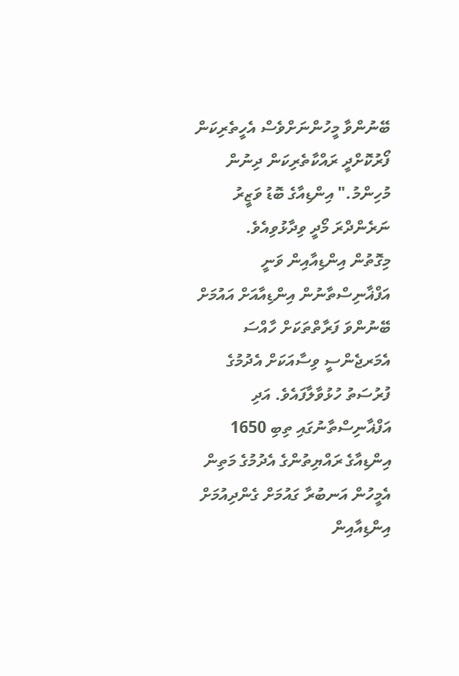ބޭނުންވާ މީހުންނަށްވެސް އެހީތެރިކަން ފޯރުކޮށްދީ ރައްކާތެރިކަން ދިނުން މުހިންމު." އިންޑިއާގެ ބޮޑު ވަޒީރު ނަރެންދްރަ މޯދީ ވިދާޅުވިއެވެ.
މިގޮތުން އިންޑިއާއިން ވަނީ އަފްޣާނިސްތާނުން އިންޑިއާއަށް އައުމަށް ބޭނުންވަ ފަރާތްތަކަށް ހާއްސަ އެމަރޖެންސީ ވިސާއަކަށް އެދުމުގެ ފުރުސަތު ހުޅުވާލާފައެވެ. އަދި އަފްޣާނިސްތާނުގައި ތިބި 1650 އިންޑިއާގެ ރައްޔިތުންގެ އެދުމުގެ މަތިން އެމީހުން އަނބުރާ ގައުމަށް ގެންދިއުމަށް އިންޑިއާއިން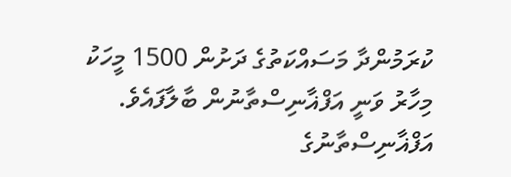ކުރަމުންދާ މަސައްކަތުގެ ދަށުން 1500 މީހަކު މިހާރު ވަނީ އަފްޣާނިސްތާނުން ބާލާފައެވެ.
އަފްޣާނިސްތާނުގެ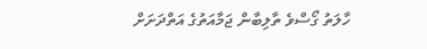ހާލަތު ގޯސްވެ ތާލިބާން ޖަމާއަތުގެ އަތްދަށަށް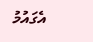އެގައުމު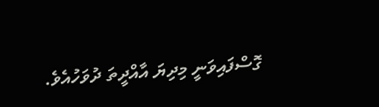ގޮސްފައިވަނީ މިދިޔަ އާއްދީތަ ދުވަހުއެވެ.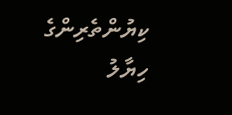ކިޔުންތެރިންގެ ހިޔާލު